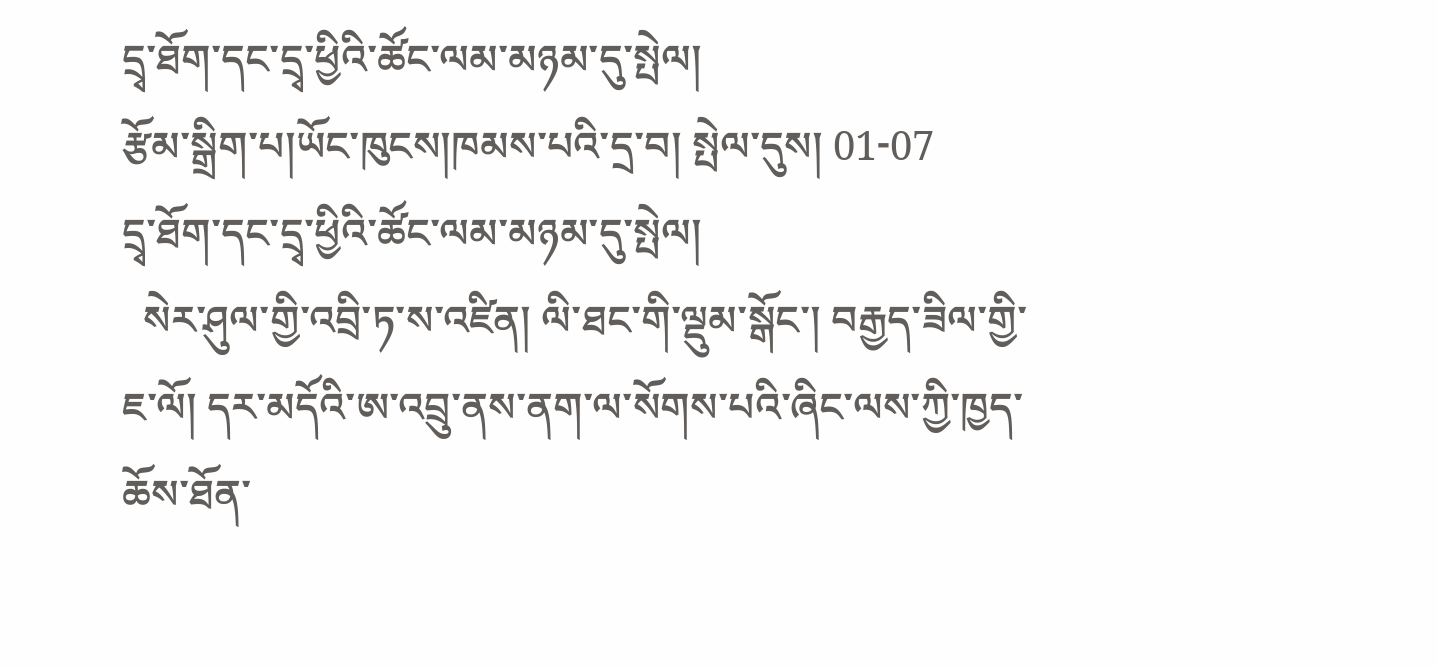དྲྭ་ཐོག་དང་དྲྭ་ཕྱིའི་ཚོང་ལམ་མཉམ་དུ་སྤེལ།
རྩོམ་སྒྲིག་པ།ཡོང་ཁུངས།ཁམས་པའི་དྲ་བ། སྤེལ་དུས། 01-07
དྲྭ་ཐོག་དང་དྲྭ་ཕྱིའི་ཚོང་ལམ་མཉམ་དུ་སྤེལ།
  སེར་ཤུལ་གྱི་འབྲི་ཏ་ས་འཛིན། ལི་ཐང་གི་ལྡུམ་སྒོང་། བརྒྱད་ཟིལ་གྱི་ཇ་ལོ། དར་མདོའི་ཨ་འབྲུ་ནས་ནག་ལ་སོགས་པའི་ཞིང་ལས་ཀྱི་ཁྱད་ཆོས་ཐོན་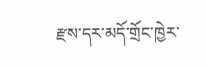རྫས་དར་མདོ་གྲོང་ཁྱེར་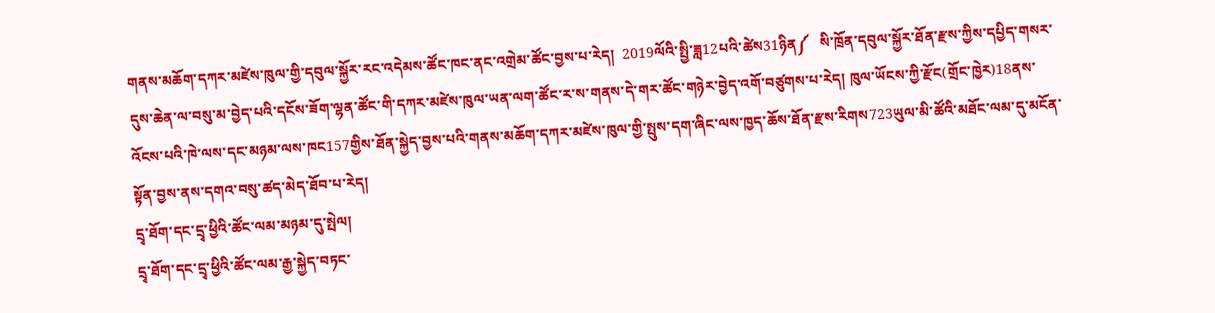གནས་མཆོག་དཀར་མཛེས་ཁུལ་གྱི་དབུལ་སྐྱོར་རང་འདེམས་ཚོང་ཁང་ནང་འགྲེམ་ཚོང་བྱས་པ་རེད།  2019ལོའི་སྤྱི་ཟླ12པའི་ཚེས31ཉིན༼   སི་ཁྲོན་དབུལ་སྐྱོར་ཐོན་རྫས་ཀྱིས་དཔྱིད་གསར་དུས་ཆེན་ལ་བསུ་མ་བྱེད་པའི་དངོས་ཟོག་ལྷན་ཚོང་གི་དཀར་མཛེས་ཁུལ་ཡན་ལག་ཚོང་ར་ས་གནས་དེ་གར་ཚོང་གཉེར་བྱེད་འགོ་བཙུགས་པ་རེད། ཁུལ་ཡོངས་ཀྱི་རྫོང(གྲོང་ཁྱེར)18ནས་འོངས་པའི་ཁེ་ལས་དང་མཉམ་ལས་ཁང157གྱིས་ཐོན་སྐྱེད་བྱས་པའི་གནས་མཆོག་དཀར་མཛེས་ཁུལ་གྱི་སྤུས་དག་ཞིང་ལས་ཁྱད་ཆོས་ཐོན་རྫས་རིགས723ཡུལ་མི་ཚོའི་མཐོང་ལམ་དུ་མངོན་སྟོན་བྱས་ནས་དགའ་བསུ་ཚད་མེད་ཐོབ་པ་རེད།
དྲྭ་ཐོག་དང་དྲྭ་ཕྱིའི་ཚོང་ལམ་མཉམ་དུ་སྤེལ།
དྲྭ་ཐོག་དང་དྲྭ་ཕྱིའི་ཚོང་ལམ་རྒྱ་སྐྱེད་བཏང་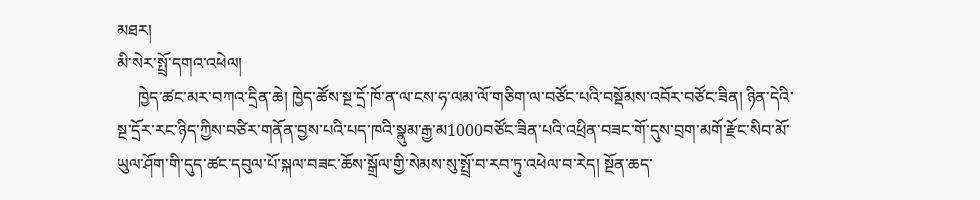མཐར།
མི་སེར་སྤྲོ་དགའ་འཕེལ།
     ཁྱེད་ཚང་མར་བཀའ་དྲིན་ཆེ། ཁྱེད་ཚོས་སྔ་དྲོ་ཁོ་ན་ལ་ངས་ཧ་ལམ་ལོ་གཅིག་ལ་བཙོང་པའི་བསྡོམས་འབོར་བཙོང་ཟིན། ཉིན་དེའི་སྔ་དྲོར་རང་ཉིད་ཀྱིས་བཙིར་གནོན་བྱས་པའི་པད་ཁའི་སྣུམ་རྒྱ་མ1000བཙོང་ཟིན་པའི་འཕྲིན་བཟང་གོ་དུས་བྲག་མགོ་རྫོང་སིབ་མོ་ཡུལ་ཤོག་གི་དུད་ཚང་དབུལ་པོ་སྐལ་བཟང་ཆོས་སྒྲོལ་གྱི་སེམས་སུ་སྤྲོ་བ་རབ་ཏུ་འཕེལ་བ་རེད། སྔོན་ཆད་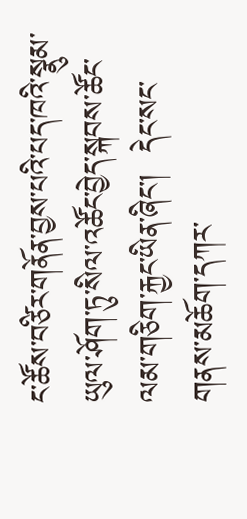ང་ཚོས་བཙིར་གནོན་བྱས་པའི་པད་ཁའི་སྣུམ་ཡུལ་ཤོག་ཏུ་སིལ་འཚོང་བྱེད་སྐབས་ཚོང་ལམ་གཅིག་རྐྱང་ཡིན་ཞིང་།  དེང་སང་གནས་མཆོག་དཀར་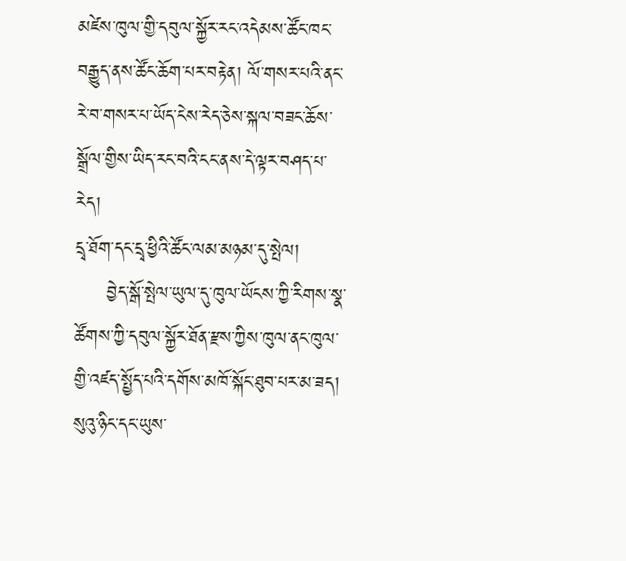མཛེས་ཁུལ་གྱི་དབུལ་སྐྱོར་རང་འདེམས་ཚོང་ཁང་བརྒྱུད་ནས་ཚོང་ཆོག་པར་བརྟེན། ལོ་གསར་པའི་ནང་རེ་བ་གསར་པ་ཡོད་ངེས་རེད་ཅེས་སྐལ་བཟང་ཆོས་སྒྲོལ་གྱིས་ཡིད་རང་བའི་ངང་ནས་དེ་ལྟར་བཤད་པ་རེད།
དྲྭ་ཐོག་དང་དྲྭ་ཕྱིའི་ཚོང་ལམ་མཉམ་དུ་སྤེལ།
     བྱེད་སྒོ་སྤེལ་ཡུལ་དུ་ཁུལ་ཡོངས་ཀྱི་རིགས་སྣ་ཚོགས་ཀྱི་དབུལ་སྐྱོར་ཐོན་རྫས་ཀྱིས་ཁུལ་ནང་ཁུལ་གྱི་འཛད་སྤྱོད་པའི་དགོས་མཁོ་སྐོང་ཐུབ་པར་མ་ཟད། སུའུ་ཉིང་དང་ཡུས་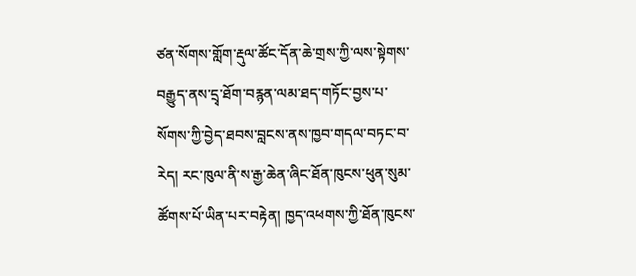ཙན་སོགས་གློག་རྡུལ་ཚོང་དོན་ཆེ་གྲས་ཀྱི་ལས་སྟེགས་བརྒྱུད་ནས་དྲྭ་ཐོག་བརྙན་ལམ་ཐད་གཏོང་བྱས་པ་སོགས་ཀྱི་བྱེད་ཐབས་བླངས་ནས་ཁྱབ་གདལ་བཏང་བ་རེད། རང་ཁུལ་ནི་ས་རྒྱ་ཆེན་ཞིང་ཐོན་ཁུངས་ཕུན་སུམ་ཚོགས་པོ་ཡིན་པར་བརྟེན། ཁྱད་འཕགས་ཀྱི་ཐོན་ཁུངས་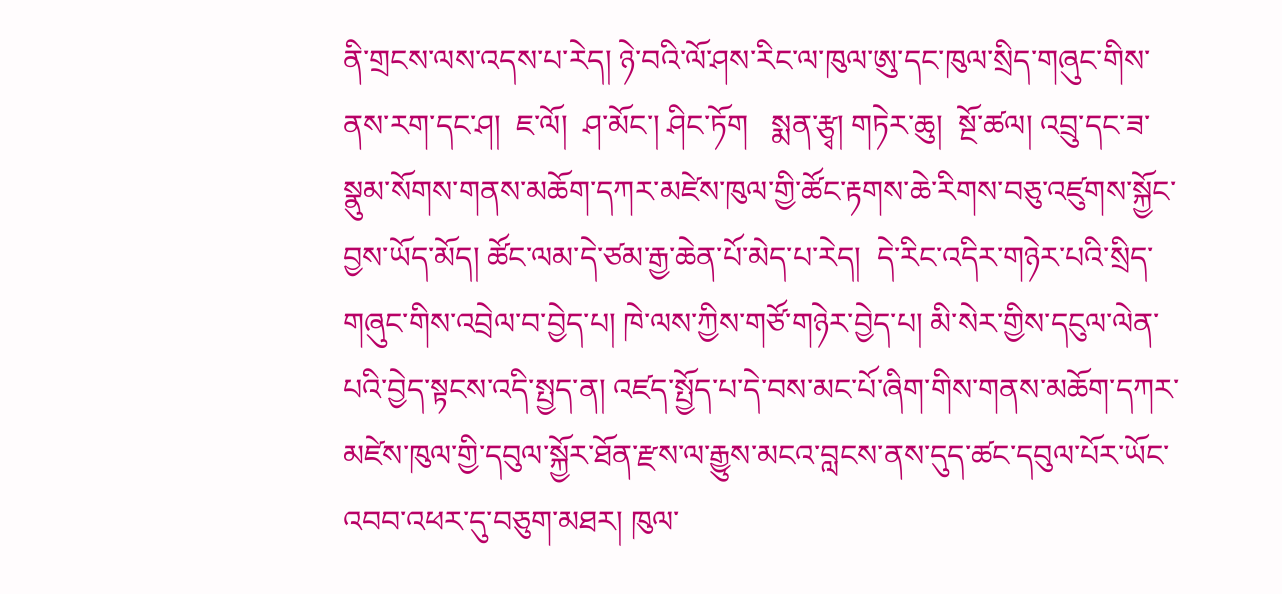ནི་གྲངས་ལས་འདས་པ་རེད། ཉེ་བའི་ལོ་ཤས་རིང་ལ་ཁུལ་ཨུ་དང་ཁུལ་སྲིད་གཞུང་གིས་ནས་རག་དང་ཤ།  ཇ་ལོ།  ཤ་མོང་། ཤིང་ཏོག   སྨན་རྩྭ། གཏེར་ཆུ།  སྔོ་ཚལ། འབྲུ་དང་ཟ་སྣུམ་སོགས་གནས་མཆོག་དཀར་མཛེས་ཁུལ་གྱི་ཚོང་རྟགས་ཆེ་རིགས་བཅུ་འཛུགས་སྐྱོང་བྱས་ཡོད་མོད། ཚོང་ལམ་དེ་ཙམ་རྒྱ་ཆེན་པོ་མེད་པ་རེད།  དེ་རིང་འདིར་གཉེར་པའི་སྲིད་གཞུང་གིས་འབྲེལ་བ་བྱེད་པ། ཁེ་ལས་ཀྱིས་གཙོ་གཉེར་བྱེད་པ། མི་སེར་གྱིས་དངུལ་ལེན་པའི་བྱེད་སྟངས་འདི་སྤྱད་ན། འཛད་སྤྱོད་པ་དེ་བས་མང་པོ་ཞིག་གིས་གནས་མཆོག་དཀར་མཛེས་ཁུལ་གྱི་དབུལ་སྐྱོར་ཐོན་རྫས་ལ་རྒྱུས་མངའ་བླངས་ནས་དུད་ཚང་དབུལ་པོར་ཡོང་འབབ་འཕར་དུ་བཅུག་མཐར། ཁུལ་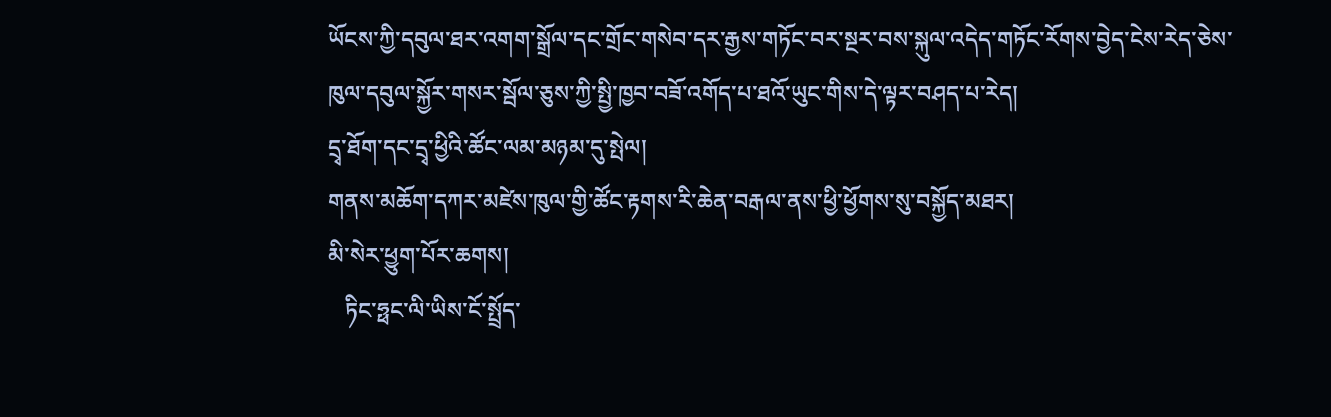ཡོངས་ཀྱི་དབུལ་ཐར་འགག་སྒྲོལ་དང་གྲོང་གསེབ་དར་རྒྱས་གཏོང་བར་སྔར་བས་སྐུལ་འདེད་གཏོང་རོགས་བྱེད་ངེས་རེད་ཅེས་ཁུལ་དབུལ་སྐྱོར་གསར་སྦོལ་ཅུས་ཀྱི་སྤྱི་ཁྱབ་བཟོ་འགོད་པ་ཐའོ་ཡུང་གིས་དེ་ལྟར་བཤད་པ་རེད།
དྲྭ་ཐོག་དང་དྲྭ་ཕྱིའི་ཚོང་ལམ་མཉམ་དུ་སྤེལ།
གནས་མཆོག་དཀར་མཛེས་ཁུལ་གྱི་ཚོང་རྟགས་རི་ཆེན་བརྒལ་ནས་ཕྱི་ཕྱོགས་སུ་བསྐྱོད་མཐར།
མི་སེར་ཕྱུག་པོར་ཆགས།
   ཏིང་ཧྥང་ལི་ཡིས་ངོ་སྤྲོད་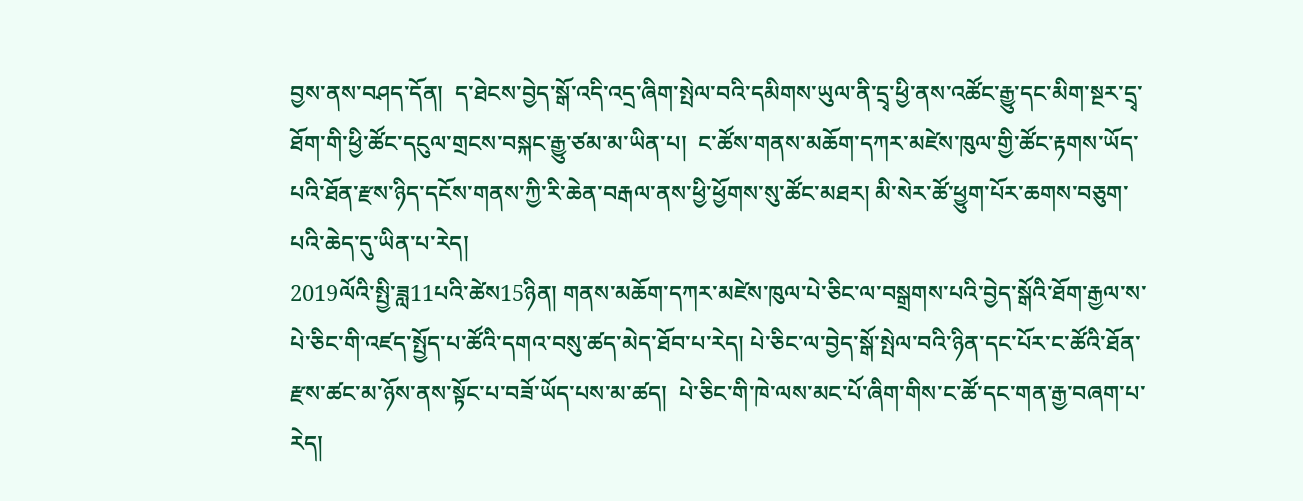བྱས་ནས་བཤད་དོན།  ད་ཐེངས་བྱེད་སྒོ་འདི་འདྲ་ཞིག་སྤེལ་བའི་དམིགས་ཡུལ་ནི་དྲྭ་ཕྱི་ནས་འཚོང་རྒྱུ་དང་མིག་སྔར་དྲྭ་ཐོག་གི་ཕྱི་ཚོང་དངུལ་གྲངས་བསྐང་རྒྱུ་ཙམ་མ་ཡིན་པ།  ང་ཚོས་གནས་མཆོག་དཀར་མཛེས་ཁུལ་གྱི་ཚོང་རྟགས་ཡོད་པའི་ཐོན་རྫས་ཉིད་དངོས་གནས་ཀྱི་རི་ཆེན་བརྒལ་ནས་ཕྱི་ཕྱོགས་སུ་ཚོང་མཐར། མི་སེར་ཚོ་ཕྱུག་པོར་ཆགས་བཅུག་པའི་ཆེད་དུ་ཡིན་པ་རེད།
2019ལོའི་སྤྱི་ཟླ11པའི་ཚེས15ཉིན། གནས་མཆོག་དཀར་མཛེས་ཁུལ་པེ་ཅིང་ལ་བསྒྲགས་པའི་བྱེད་སྒོའི་ཐོག་རྒྱལ་ས་པེ་ཅིང་གི་འཛད་སྤྱོད་པ་ཚོའི་དགའ་བསུ་ཚད་མེད་ཐོབ་པ་རེད། པེ་ཅིང་ལ་བྱེད་སྒོ་སྤེལ་བའི་ཉིན་དང་པོར་ང་ཚོའི་ཐོན་རྫས་ཚང་མ་ཉོས་ནས་སྟོང་པ་བཟོ་ཡོད་པས་མ་ཚད།  པེ་ཅིང་གི་ཁེ་ལས་མང་པོ་ཞིག་གིས་ང་ཚོ་དང་གན་རྒྱ་བཞག་པ་རེད།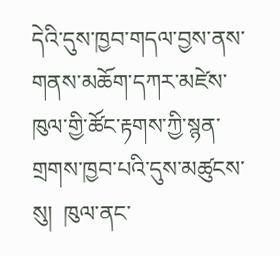དེའི་དུས་ཁྱབ་གདལ་བྱས་ནས་གནས་མཆོག་དཀར་མཛེས་ཁུལ་གྱི་ཚོང་རྟགས་ཀྱི་སྙན་གྲགས་ཁྱབ་པའི་དུས་མཚུངས་སུ།  ཁུལ་ནང་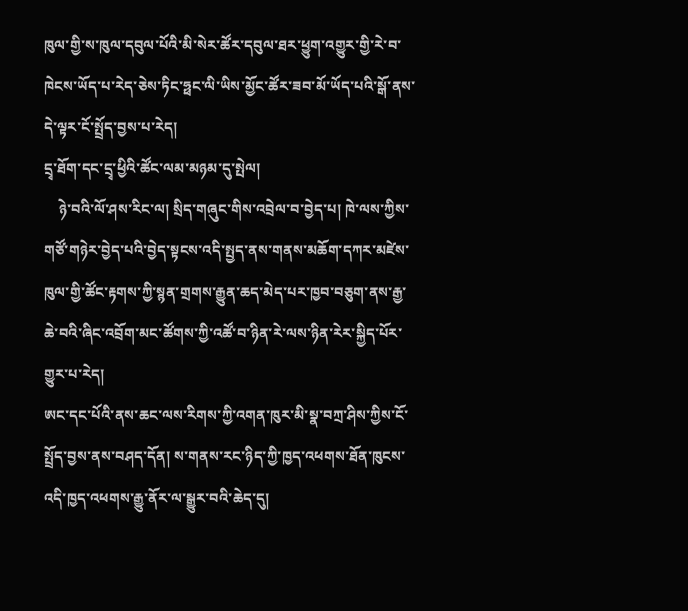ཁུལ་གྱི་ས་ཁུལ་དབུལ་པོའི་མི་སེར་ཚོར་དབུལ་ཐར་ཕྱུག་འགྱུར་གྱི་རེ་བ་ཁེངས་ཡོད་པ་རེད་ཅེས་ཏིང་ཧྥང་ལི་ཡིས་མྱོང་ཚོར་ཟབ་མོ་ཡོད་པའི་སྒོ་ནས་དེ་ལྟར་ངོ་སྤྲོད་བྱས་པ་རེད།
དྲྭ་ཐོག་དང་དྲྭ་ཕྱིའི་ཚོང་ལམ་མཉམ་དུ་སྤེལ།
    ཉེ་བའི་ལོ་ཤས་རིང་ལ། སྲིད་གཞུང་གིས་འབྲེལ་བ་བྱེད་པ། ཁེ་ལས་ཀྱིས་གཙོ་གཉེར་བྱེད་པའི་བྱེད་སྟངས་འདི་སྤྱད་ནས་གནས་མཆོག་དཀར་མཛེས་ཁུལ་གྱི་ཚོང་རྟགས་ཀྱི་སྙན་གྲགས་རྒྱུན་ཆད་མེད་པར་ཁྱབ་བཅུག་ནས་རྒྱ་ཆེ་བའི་ཞིང་འབྲོག་མང་ཚོགས་ཀྱི་འཚོ་བ་ཉིན་རེ་ལས་ཉིན་རེར་སྐྱིད་པོར་གྱུར་པ་རེད།
ཨང་དང་པོའི་ནས་ཆང་ལས་རིགས་ཀྱི་འགན་ཁུར་མི་སྣ་བཀྲ་ཤིས་ཀྱིས་ངོ་སྤྲོད་བྱས་ནས་བཤད་དོན། ས་གནས་རང་ཉིད་ཀྱི་ཁྱད་འཕགས་ཐོན་ཁུངས་འདི་ཁྱད་འཕགས་རྒྱུ་ནོར་ལ་སྒྱུར་བའི་ཆེད་དུ།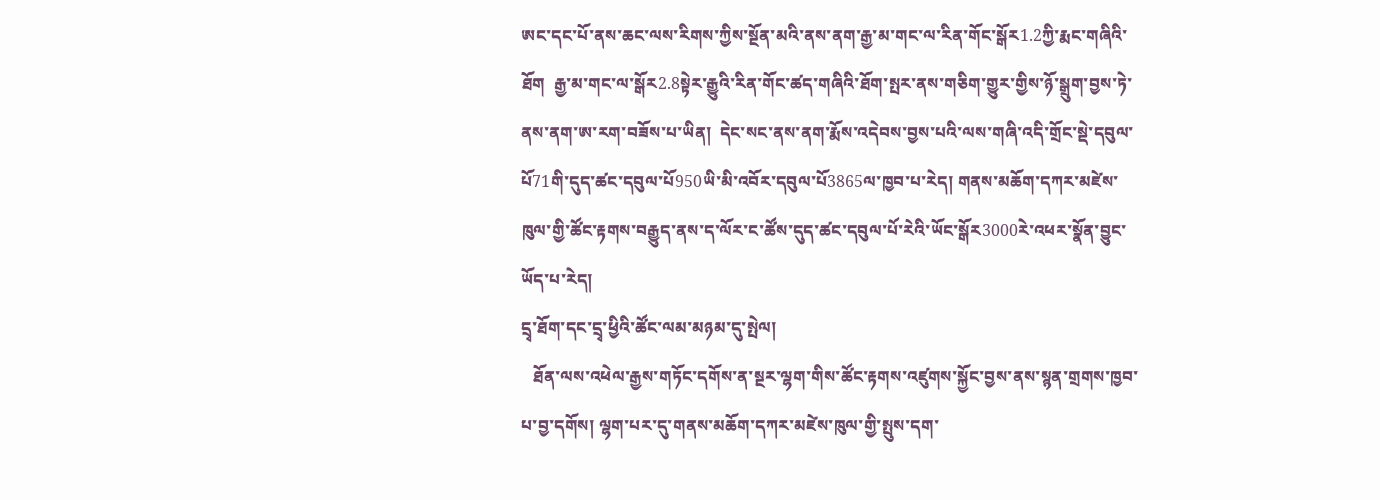ཨང་དང་པོ་ནས་ཆང་ལས་རིགས་ཀྱིས་སྔོན་མའི་ནས་ནག་རྒྱ་མ་གང་ལ་རིན་གོང་སྒོར1.2ཀྱི་རྨང་གཞིའི་ཐོག  རྒྱ་མ་གང་ལ་སྒོར2.8སྟེར་རྒྱུའི་རིན་གོང་ཚད་གཞིའི་ཐོག་སྤར་ནས་གཅིག་གྱུར་གྱིས་ཉོ་སྒྲུག་བྱས་ཏེ་ནས་ནག་ཨ་རག་བཟོས་པ་ཡིན།  དེང་སང་ནས་ནག་རྨོས་འདེབས་བྱས་པའི་ལས་གཞི་འདི་གྲོང་སྡེ་དབུལ་པོ71གི་དུད་ཚང་དབུལ་པོ950ཡི་མི་འབོར་དབུལ་པོ3865ལ་ཁྱབ་པ་རེད། གནས་མཆོག་དཀར་མཛེས་ཁུལ་གྱི་ཚོང་རྟགས་བརྒྱུད་ནས་ད་ལོར་ང་ཚོས་དུད་ཚང་དབུལ་པོ་རེའི་ཡོང་སྒོར3000རེ་འཕར་སྣོན་བྱུང་ཡོད་པ་རེད།
དྲྭ་ཐོག་དང་དྲྭ་ཕྱིའི་ཚོང་ལམ་མཉམ་དུ་སྤེལ།
   ཐོན་ལས་འཕེལ་རྒྱས་གཏོང་དགོས་ན་སྔར་ལྷག་གིས་ཚོང་རྟགས་འཛུགས་སྐྱོང་བྱས་ནས་སྙན་གྲགས་ཁྱབ་པ་བྱ་དགོས། ལྷག་པར་དུ་གནས་མཆོག་དཀར་མཛེས་ཁུལ་གྱི་སྤུས་དག་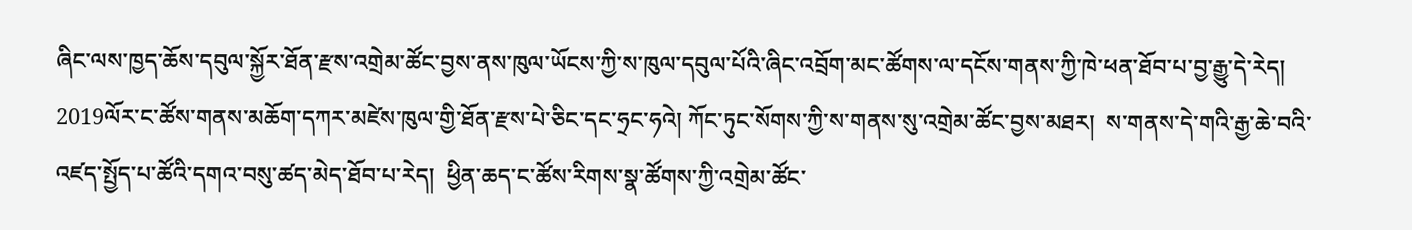ཞིང་ལས་ཁྱད་ཆོས་དབུལ་སྐྱོར་ཐོན་རྫས་འགྲེམ་ཚོང་བྱས་ནས་ཁུལ་ཡོངས་ཀྱི་ས་ཁུལ་དབུལ་པོའི་ཞིང་འབྲོག་མང་ཚོགས་ལ་དངོས་གནས་ཀྱི་ཁེ་ཕན་ཐོབ་པ་བྱ་རྒྱུ་དེ་རེད། 2019ལོར་ང་ཚོས་གནས་མཆོག་དཀར་མཛེས་ཁུལ་གྱི་ཐོན་རྫས་པེ་ཅིང་དང་ཧྲང་ཧའེ། ཀོང་ཏུང་སོགས་ཀྱི་ས་གནས་སུ་འགྲེམ་ཚོང་བྱས་མཐར།  ས་གནས་དེ་གའི་རྒྱ་ཆེ་བའི་འཛད་སྤྱོད་པ་ཚོའི་དགའ་བསུ་ཚད་མེད་ཐོབ་པ་རེད།  ཕྱིན་ཆད་ང་ཚོས་རིགས་སྣ་ཚོགས་ཀྱི་འགྲེམ་ཚོང་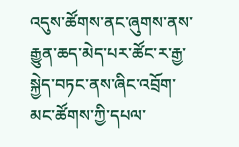འདུས་ཚོགས་ནང་ཞུགས་ནས་རྒྱུན་ཆད་མེད་པར་ཚོང་ར་རྒྱ་སྐྱེད་བཏང་ནས་ཞིང་འབྲོག་མང་ཚོགས་ཀྱི་དཔལ་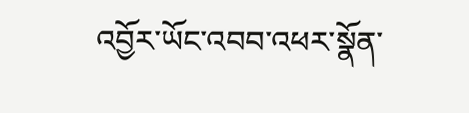འབྱོར་ཡོང་འབབ་འཕར་སྣོན་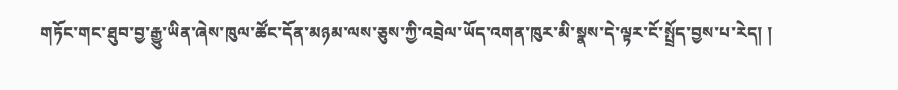གཏོང་གང་ཐུབ་བྱ་རྒྱུ་ཡིན་ཞེས་ཁུལ་ཚོང་དོན་མཉམ་ལས་ཅུས་ཀྱི་འབྲེལ་ཡོད་འགན་ཁུར་མི་སྣས་དེ་ལྟར་ངོ་སྤྲོད་བྱས་པ་རེད། །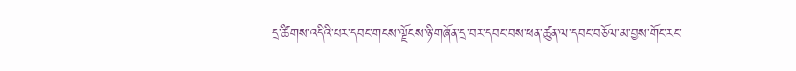དྲ་ཚིགས་འདིའི་པར་དབང་གངས་ལྗོངས་ཉི་གཞོན་དྲ་བར་དབང་བས་ཕན་ཚུན་ལ་དབང་བཅོལ་མ་བྱས་གོང་རང་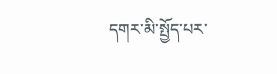དགར་མི་སྤྱོད་པར་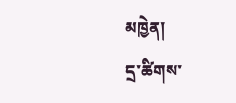མཁྱེན།
དྲ་ཚིགས་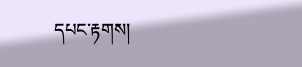དཔང་རྟགས།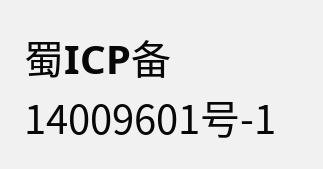蜀ICP备14009601号-1